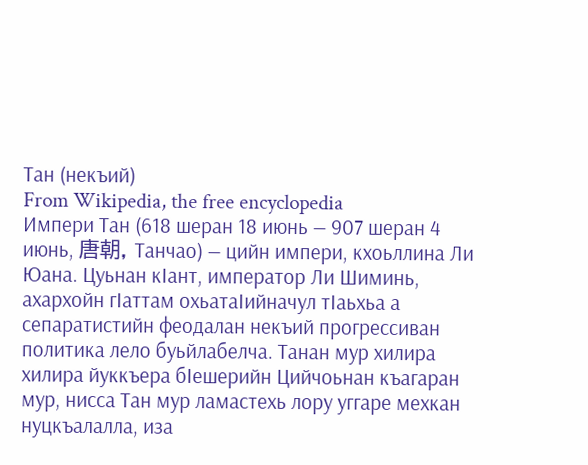Тан (некъий)
From Wikipedia, the free encyclopedia
Импери Тан (618 шеран 18 июнь — 907 шеран 4 июнь, 唐朝, Танчао) — цийн импери, кхоьллина Ли Юана. Цуьнан кӀант, император Ли Шиминь, ахархойн гӀаттам охьатаӀийначул тӀаьхьа а сепаратистийн феодалан некъий прогрессиван политика лело буьйлабелча. Танан мур хилира хилира йуккъера бӀешерийн Цийчоьнан къагаран мур, нисса Тан мур ламастехь лору уггаре мехкан нуцкъалалла, иза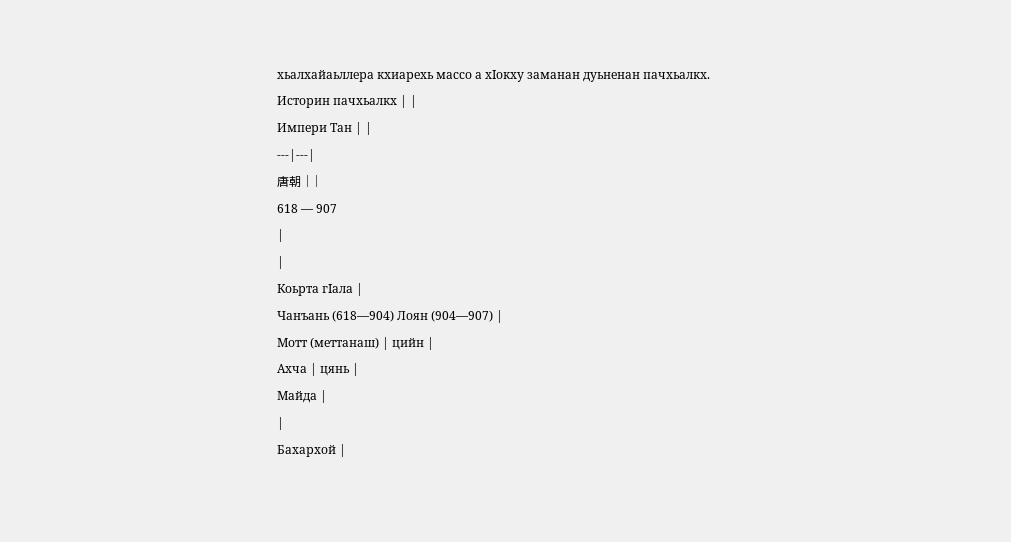хьалхайаьллера кхиарехь массо а хӀокху заманан дуьненан пачхьалкх.
Историн пачхьалкх | |
Импери Тан | |
---|---|
唐朝 | |
618 — 907
|
|
Коьрта гӀала |
Чанъань (618—904) Лоян (904—907) |
Мотт (меттанаш) | цийн |
Ахча | цянь |
Майда |
|
Бахархой |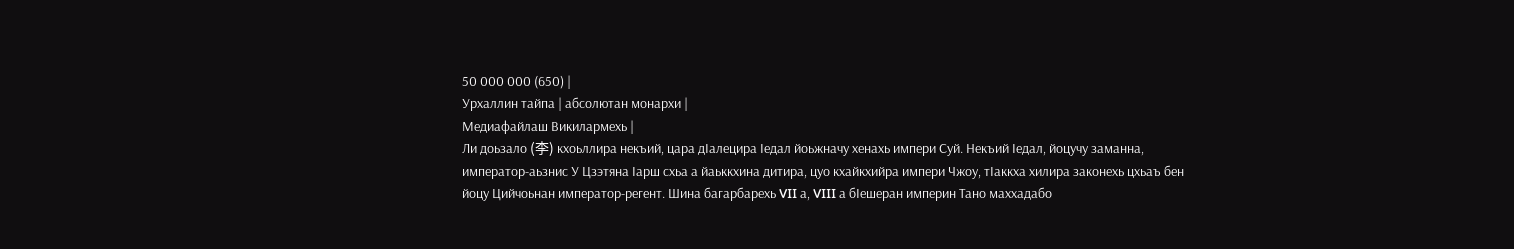50 000 000 (650) |
Урхаллин тайпа | абсолютан монархи |
Медиафайлаш Викилармехь |
Ли доьзало (李) кхоьллира некъий, цара дӀалецира Ӏедал йоьжначу хенахь импери Суй. Некъий Ӏедал, йоцучу заманна, император-аьзнис У Цзэтяна Ӏарш схьа а йаьккхина дитира, цуо кхайкхийра импери Чжоу, тӀаккха хилира законехь цхьаъ бен йоцу Цийчоьнан император-регент. Шина багарбарехь VII а, VIII а бӀешеран империн Тано маххадабо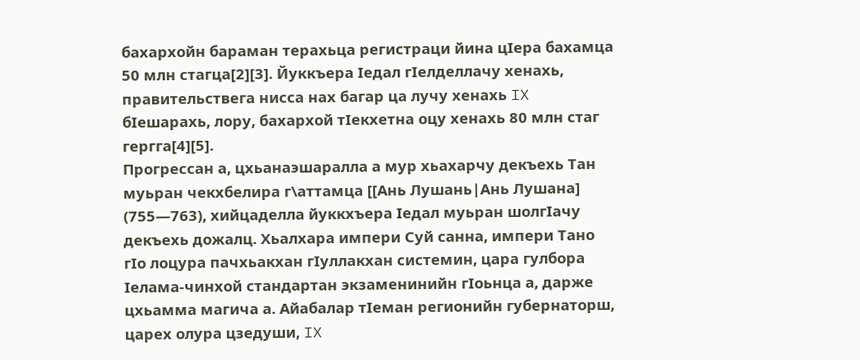бахархойн бараман терахьца регистраци йина цӀера бахамца 50 млн стагца[2][3]. Йуккъера Ӏедал гӀелделлачу хенахь, правительствега нисса нах багар ца лучу хенахь IX бӀешарахь, лору, бахархой тӀекхетна оцу хенахь 80 млн стаг гергга[4][5].
Прогрессан а, цхьанаэшаралла а мур хьахарчу декъехь Тан муьран чекхбелира г\аттамца [[Ань Лушань|Ань Лушана] (755—763), хийцаделла йуккхъера Ӏедал муьран шолгӀачу декъехь дожалц. Хьалхара импери Суй санна, импери Тано гӀо лоцура пачхьакхан гӀуллакхан системин, цара гулбора Ӏелама-чинхой стандартан экзаменинийн гӀоьнца а, дарже цхьамма магича а. Айабалар тӀеман регионийн губернаторш, царех олура цзедуши, IX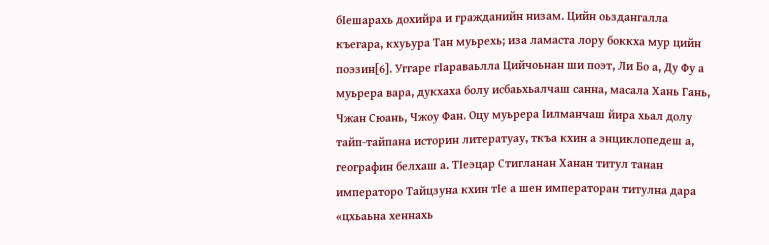бӀешарахь дохийра и гражданийн низам. Цийн оьздангалла къегара, кхуьура Тан муьрехь; иза ламаста лору боккха мур цийн поэзин[6]. Уггаре гӀараваьлла Цийчоьнан ши поэт, Ли Бо а, Ду Фу а муьрера вара, дукхаха болу исбаьхьалчаш санна, масала Хань Гань, Чжан Сюань, Чжоу Фан. Оцу муьрера Ӏилманчаш йира хьал долу тайп-тайпана историн литератуау, ткъа кхин а энциклопедеш а, географин белхаш а. ТӀеэцар Стигланан Ханан титул танан императоро Тайцзуна кхин тӀе а шен императоран титулна дара «цхьаьна хеннахь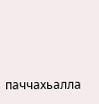паччахьалла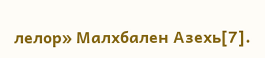лелор» Малхбален Азехь[7].